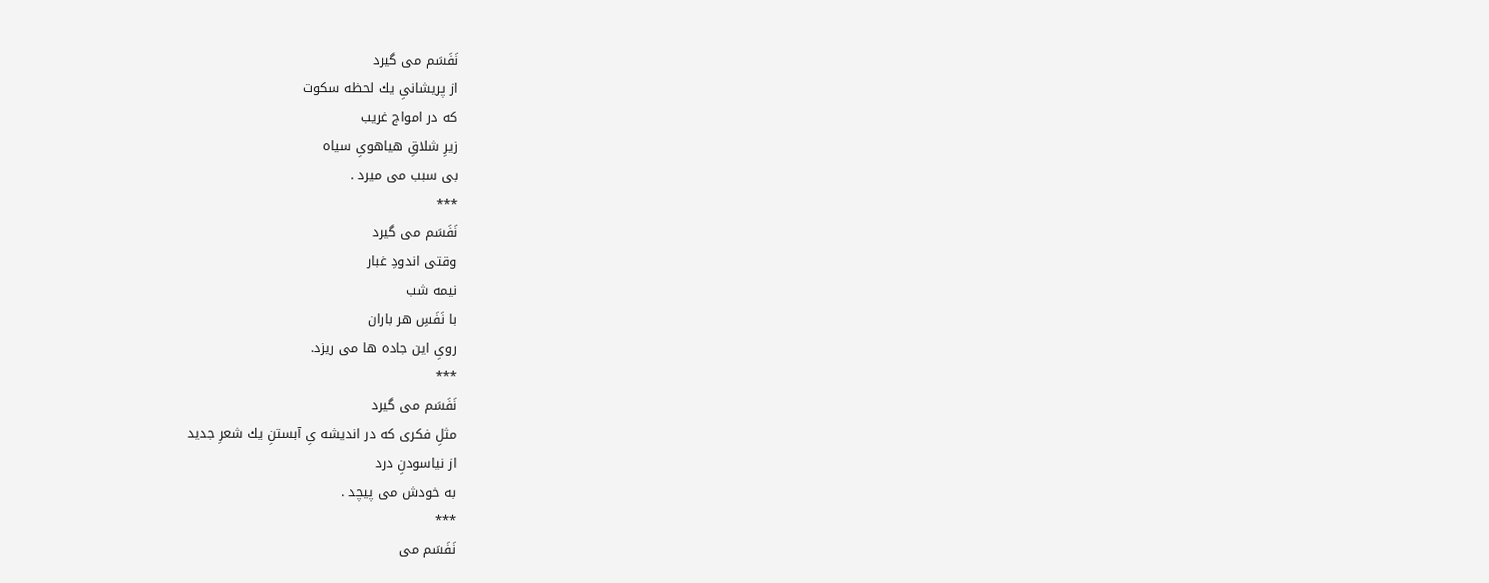نَفَسَم می گیرد
از پریشانیِ یك لحظه سكوت
كه در امواج غریب
زیرِ شلاقِ هیاهویِ سیاه
بی سبب می میرد .
***
نَفَسَم می گیرد
وقتی اندودِ غبار
نیمه شب
با نَفَسِ هر باران
رویِ این جاده ها می ریزد.
***
نَفَسَم می گیرد
مثلِ فكری كه در اندیشه یِ آبستنِ یك شعرِ جدید
از نیاسودنِ درد
به خودش می پیچد .
***
نَفَسَم می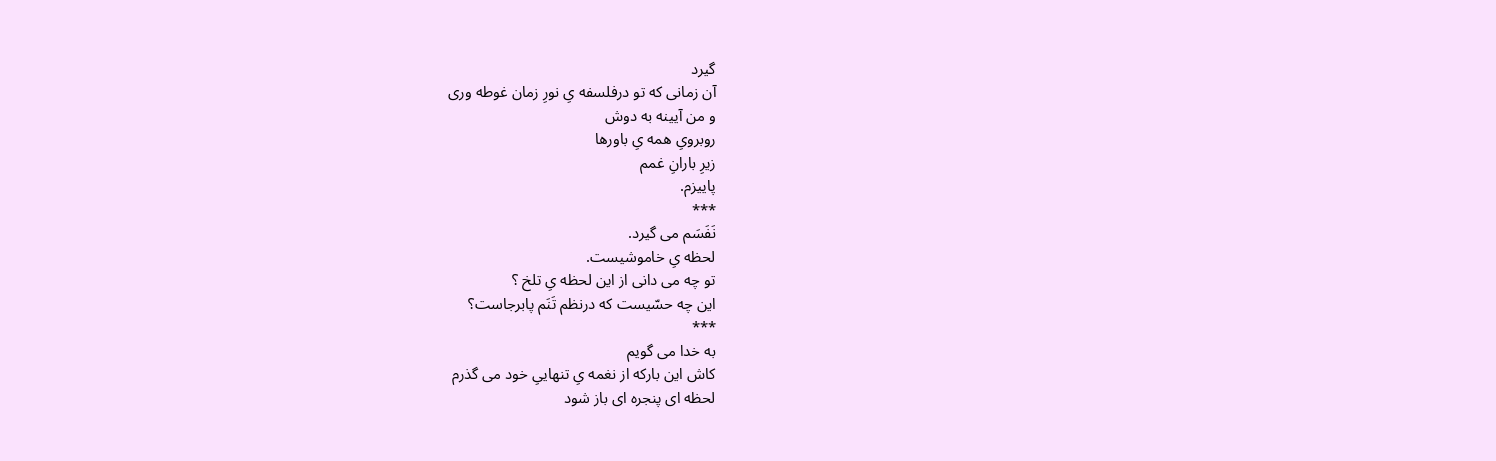گیرد
آن زمانی كه تو درفلسفه یِ نورِ زمان غوطه وری
و من آیینه به دوش
روبرویِ همه یِ باورها
زیرِ بارانِ غمم
پاییزم.
***
نَفَسَم می گیرد.
لحظه یِ خاموشیست.
تو چه می دانی از این لحظه یِ تلخ ؟
این چه حسّیست كه درنظم تَنَم پابرجاست؟
***
به خدا می گویم
كاش این باركه از نغمه یِ تنهاییِ خود می گذرم
لحظه ای پنجره ای باز شود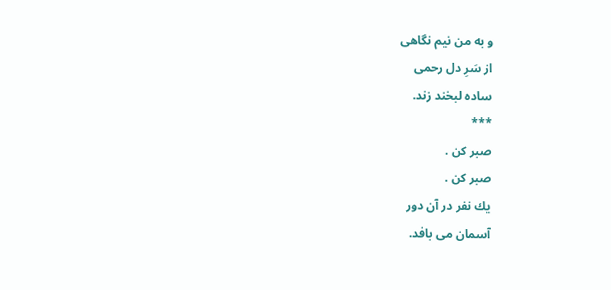و به من نیم نگاهی
از سَرِ دل رحمی
ساده لبخند زند.
***
صبر كن .
صبر كن .
یك نفر در آن دور
آسمان می بافد.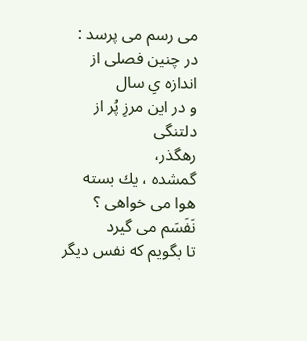می رسم می پرسد :
در چنین فصلی از اندازه یِ سال
و در این مرزِ پُر از دلتنگی
رهگذر،
گمشده ، یك بسته هوا می خواهی ؟
نَفَسَم می گیرد
تا بگویم كه نفس دیگر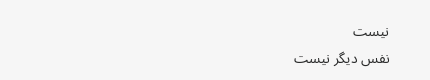نیست
نفس دیگر نیست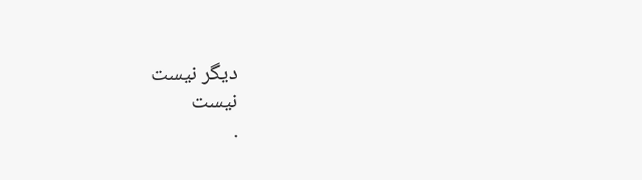دیگر نیست
نیست
.